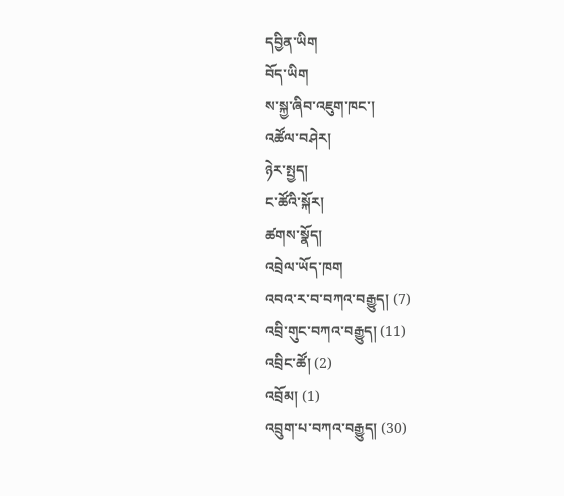དབྱིན་ཡིག
བོད་ཡིག
ས་སྐྱ་ཞིབ་འཇུག་ཁང་།
འཚོལ་བཤེར།
ཉེར་སྤྱད།
ང་ཚོའི་སྐོར།
ཚགས་སྣོད།
འབྲེལ་ཡོད་ཁག
འབའ་ར་བ་བཀའ་བརྒྱུད། (7)
འབྲི་གུང་བཀའ་བརྒྱུད། (11)
འབྲིང་ཚོ། (2)
འབྲོམ། (1)
འབྲུག་པ་བཀའ་བརྒྱུད། (30)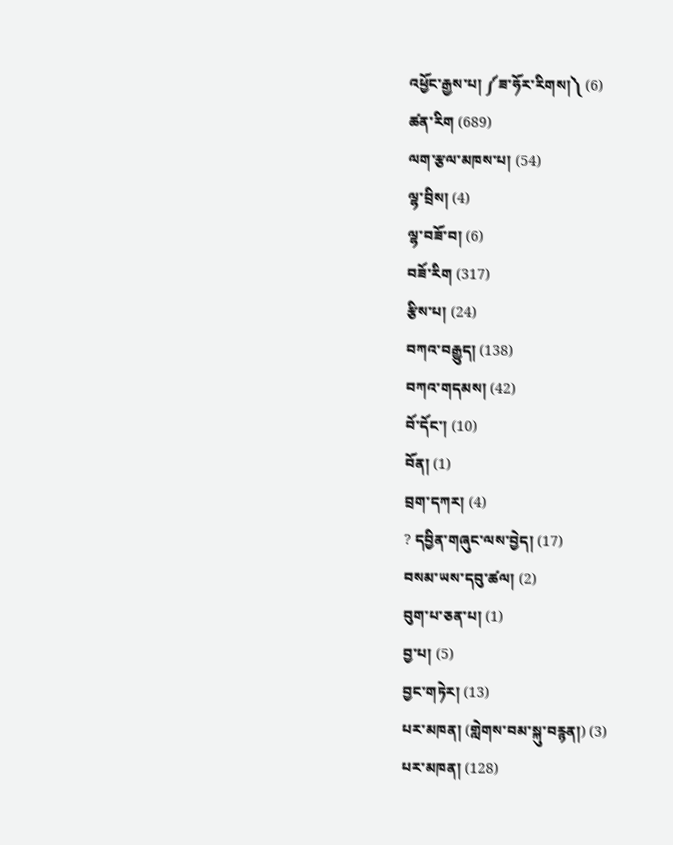འཕྱོང་རྒྱས་པ། ༼ཟ་ཧོར་རིགས།༽ (6)
ཚན་རིག (689)
ལག་རྩལ་མཁས་པ། (54)
ལྷ་བྲིས། (4)
ལྷ་བཟོ་བ། (6)
བཟོ་རིག (317)
རྩིས་པ། (24)
བཀའ་བརྒྱུད། (138)
བཀའ་གདམས། (42)
བོ་དོང་། (10)
བོན། (1)
བྲག་དཀར། (4)
? དབྱིན་གཞུང་ལས་བྱེད། (17)
བསམ་ཡས་དབུ་ཚལ། (2)
བུག་པ་ཅན་པ། (1)
བྱ་པ། (5)
བྱང་གཏེར། (13)
པར་མཁན། (གླེགས་བམ་སྐུ་བརྙན།) (3)
པར་མཁན། (128)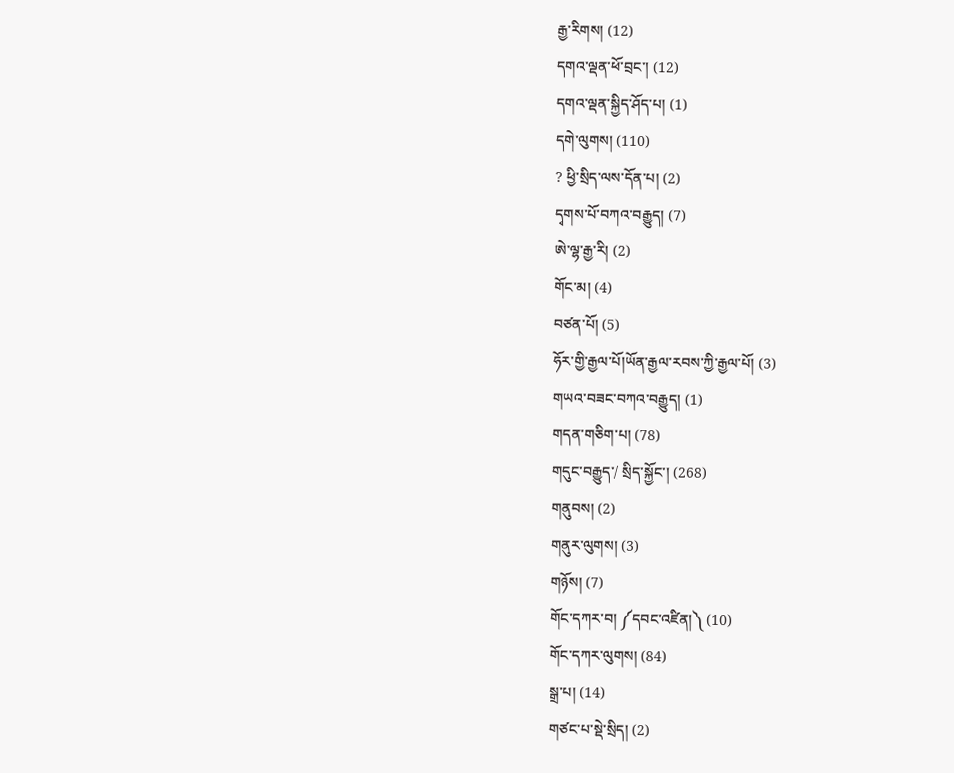རྒྱ་རིགས། (12)
དགའ་ལྡན་ཕོ་བྲང་། (12)
དགའ་ལྡན་སྐྱིད་ཤོད་པ། (1)
དགེ་ལུགས། (110)
? ཕྱི་སྲིད་ལས་དོན་པ། (2)
དྭགས་པོ་བཀའ་བརྒྱུད། (7)
ཨེ་ལྷ་རྒྱ་རི། (2)
གོང་མ། (4)
བཙན་པོ། (5)
ཧོར་གྱི་རྒྱལ་པོ།ཡོན་རྒྱལ་རབས་ཀྱི་རྒྱལ་པོ། (3)
གཡའ་བཟང་བཀའ་བརྒྱུད། (1)
གདན་གཅིག་པ། (78)
གདུང་བརྒྱུད་/ སྲིད་སྐྱོང་། (268)
གནུབས། (2)
གནུར་ལུགས། (3)
གཉོས། (7)
གོང་དཀར་བ། ༼དབང་འཛིན།༽ (10)
གོང་དཀར་ལུགས། (84)
སྒྲ་པ། (14)
གཙང་པ་སྡེ་སྲིད། (2)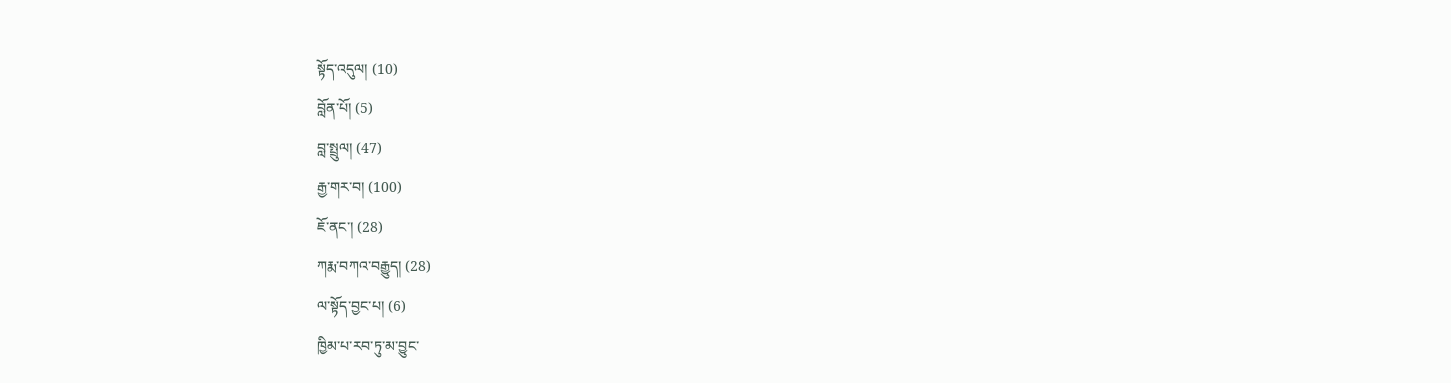སྟོད་འདུལ། (10)
བློན་པོ། (5)
བླ་སྤྲུལ། (47)
རྒྱ་གར་བ། (100)
ཇོ་ནང་། (28)
ཀརྨ་བཀའ་བརྒྱུད། (28)
ལ་སྟོད་བྱང་པ། (6)
ཁྱིམ་པ་རབ་ཏུ་མ་བྱུང་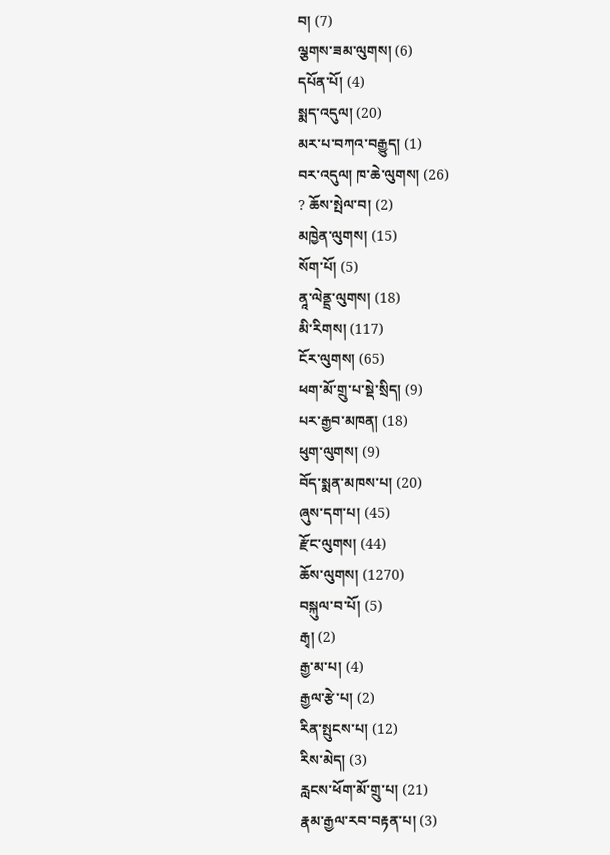བ། (7)
ལྕགས་ཟམ་ལུགས། (6)
དཔོན་པོ། (4)
སྨད་འདུལ། (20)
མར་པ་བཀའ་བརྒྱུད། (1)
བར་འདུལ། ཁ་ཆེ་ལུགས། (26)
? ཆོས་སྤེལ་བ། (2)
མཁྱེན་ལུགས། (15)
སོག་པོ། (5)
ནཱ་ལེནྡྲ་ལུགས། (18)
མི་རིགས། (117)
ངོར་ལུགས། (65)
ཕག་མོ་གྲུ་པ་སྡེ་སྲིད། (9)
པར་རྒྱབ་མཁན། (18)
ཕུག་ལུགས། (9)
བོད་སྨན་མཁས་པ། (20)
ཞུས་དག་པ། (45)
རྫོང་ལུགས། (44)
ཆོས་ལུགས། (1270)
བསྐུལ་བ་པོ། (5)
རྒྭ། (2)
རྒྱ་མ་པ། (4)
རྒྱལ་རྩེ་པ། (2)
རིན་སྤུངས་པ། (12)
རིས་མེད། (3)
རླངས་ཕོག་མོ་གྲུ་པ། (21)
རྣམ་རྒྱལ་རབ་བརྟན་པ། (3)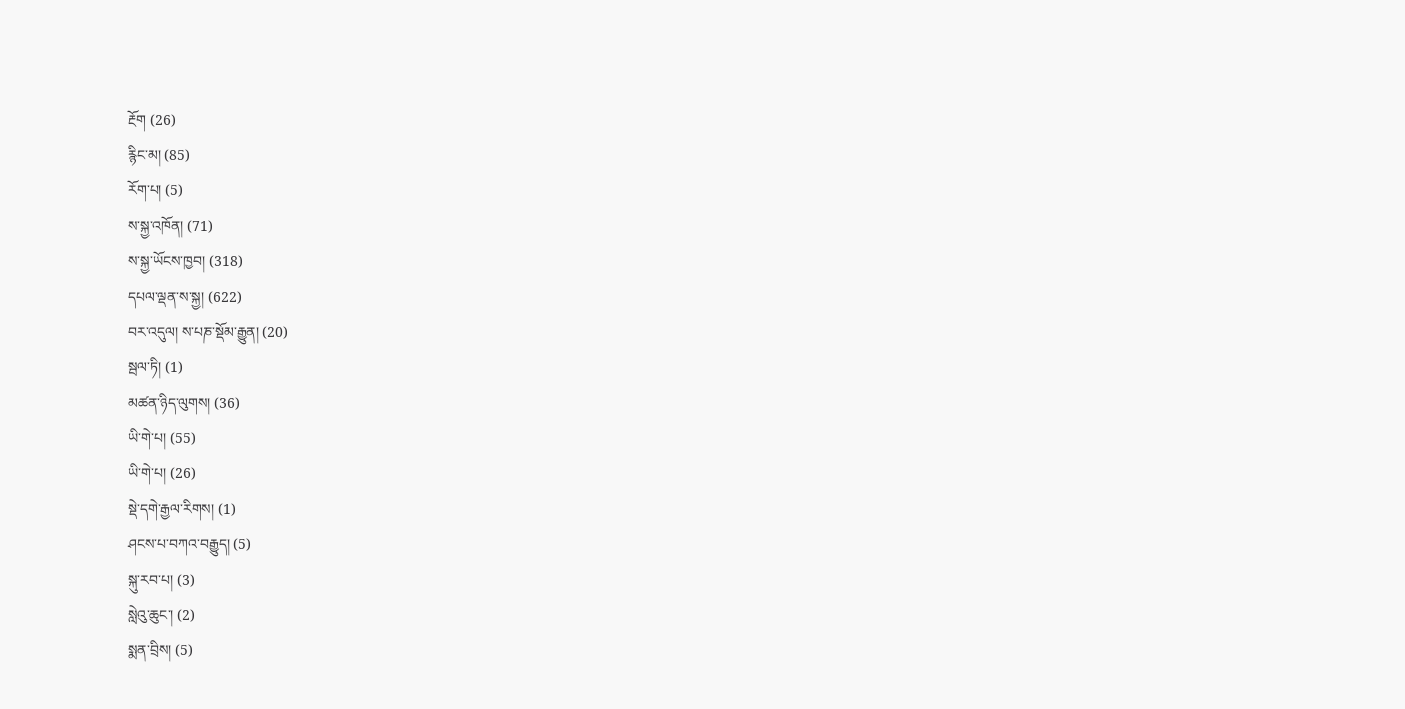རྔོག (26)
རྙིང་མ། (85)
རོག་པ། (5)
ས་སྐྱ་འཁོན། (71)
ས་སྐྱ་ཡོངས་ཁྱབ། (318)
དཔལ་ལྡན་ས་སྐྱ། (622)
བར་འདུལ། ས་པཎ་སྡོམ་རྒྱུན། (20)
སྦལ་ཏི། (1)
མཚན་ཉིད་ལུགས། (36)
ཡི་གེ་པ། (55)
ཡི་གེ་པ། (26)
སྡེ་དགེ་རྒྱལ་རིགས། (1)
ཤངས་པ་བཀའ་བརྒྱུད། (5)
སྐུ་རབ་པ། (3)
སླེའུ་ཆུང་། (2)
སྨན་བྲིས། (5)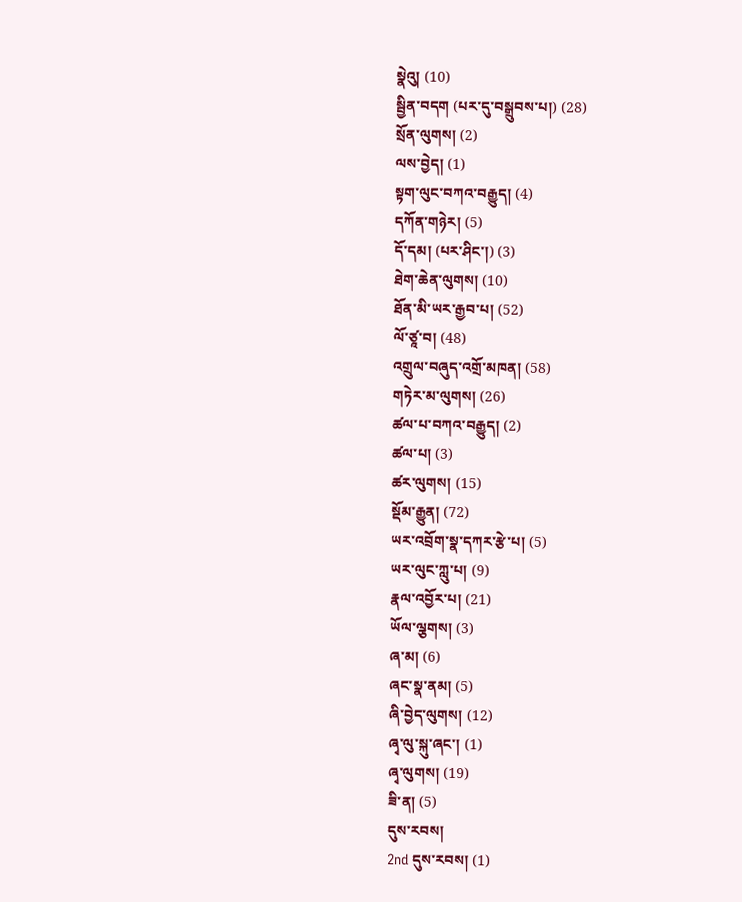སྣེའུ། (10)
སྦྱིན་བདག (པར་དུ་བསྒྲུབས་པ།) (28)
སྲོན་ལུགས། (2)
ལས་བྱེད། (1)
སྟག་ལུང་བཀའ་བརྒྱུད། (4)
དཀོན་གཉེར། (5)
དོ་དམ། (པར་ཤིང་།) (3)
ཐེག་ཆེན་ལུགས། (10)
ཐོན་མི་ཡར་རྒྱབ་པ། (52)
ལོ་ཙཱ་བ། (48)
འགྲུལ་བཞུད་འགྲོ་མཁན། (58)
གཏེར་མ་ལུགས། (26)
ཚལ་པ་བཀའ་བརྒྱུད། (2)
ཚལ་པ། (3)
ཚར་ལུགས། (15)
སྡོམ་རྒྱུན། (72)
ཡར་འབྲོག་སྣ་དཀར་རྩེ་པ། (5)
ཡར་ལུང་ཀླུ་པ། (9)
རྣལ་འབྱོར་པ། (21)
ཡོལ་ལྕགས། (3)
ཞ་མ། (6)
ཞང་སྣ་ནམ། (5)
ཞི་བྱེད་ལུགས། (12)
ཞྭ་ལུ་སྐུ་ཞང་། (1)
ཞྭ་ལུགས། (19)
ཟི་ན། (5)
དུས་རབས།
2nd དུས་རབས། (1)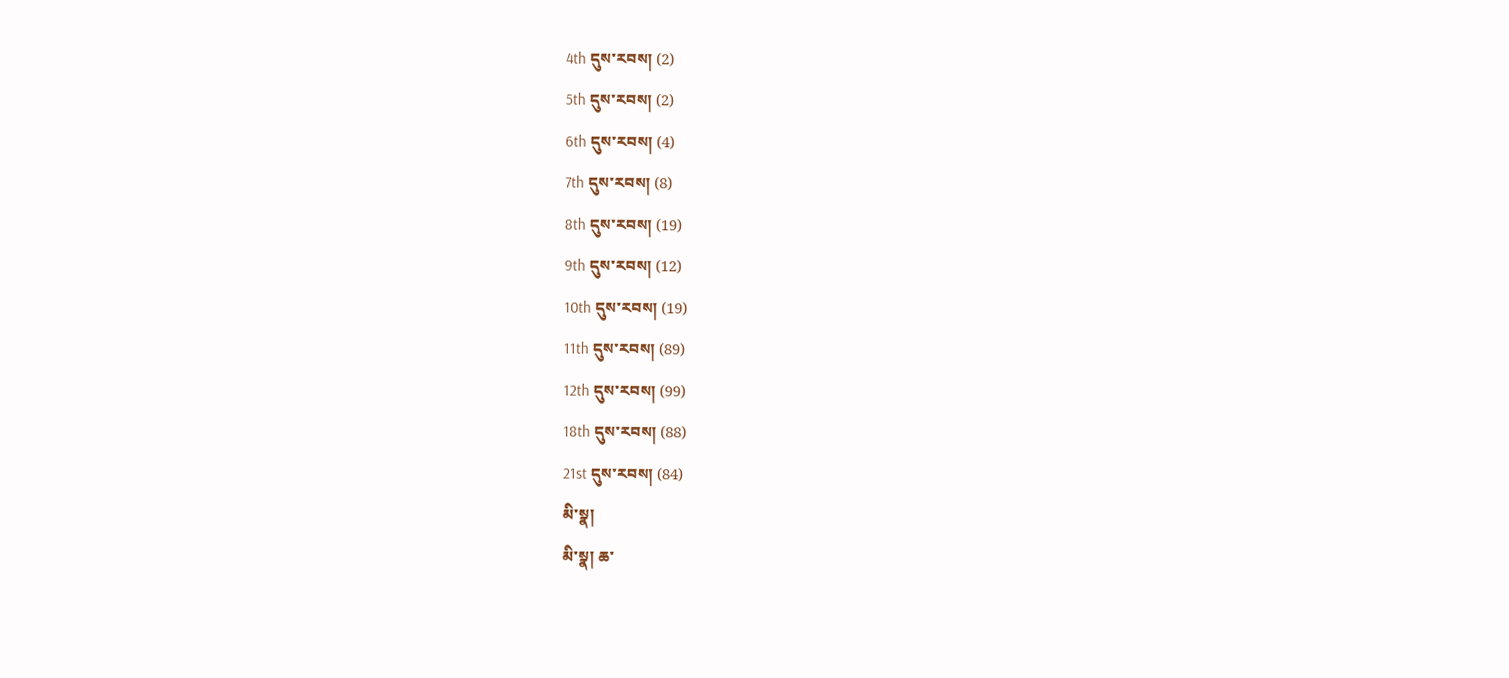4th དུས་རབས། (2)
5th དུས་རབས། (2)
6th དུས་རབས། (4)
7th དུས་རབས། (8)
8th དུས་རབས། (19)
9th དུས་རབས། (12)
10th དུས་རབས། (19)
11th དུས་རབས། (89)
12th དུས་རབས། (99)
18th དུས་རབས། (88)
21st དུས་རབས། (84)
མི་སྣ།
མི་སྣ། ཆ་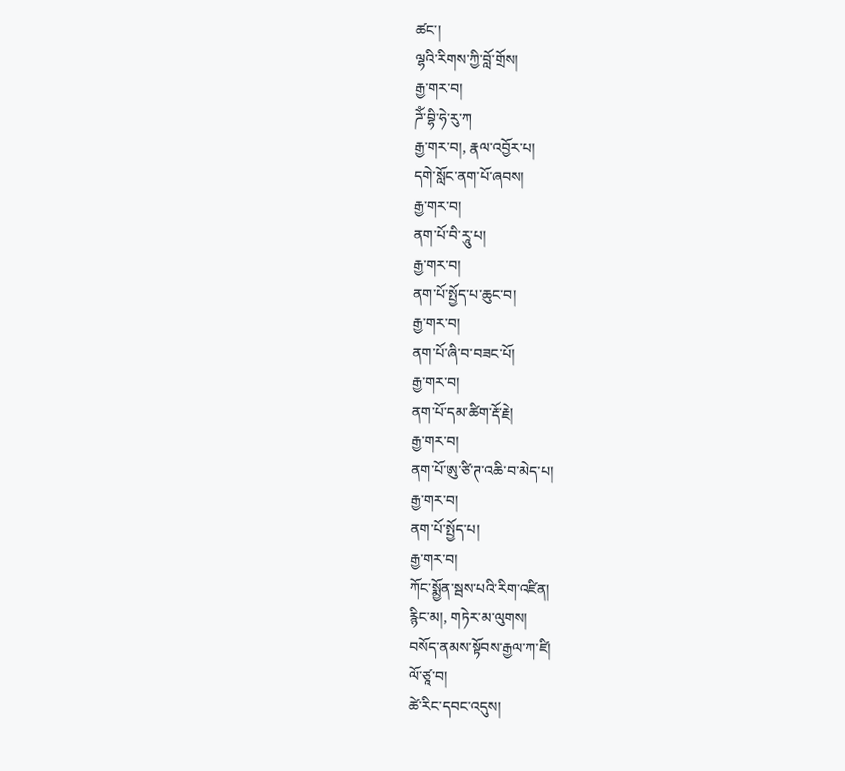ཚང་།
ལྷའི་རིགས་ཀྱི་བློ་གྲོས།
རྒྱ་གར་བ།
ཌོཾ་བྷི་ཧེ་རུ་ཀ
རྒྱ་གར་བ།, རྣལ་འབྱོར་པ།
དགེ་སློང་ནག་པོ་ཞབས།
རྒྱ་གར་བ།
ནག་པོ་བི་རཱུ་པ།
རྒྱ་གར་བ།
ནག་པོ་སྤྱོད་པ་ཆུང་བ།
རྒྱ་གར་བ།
ནག་པོ་ཞི་བ་བཟང་པོ།
རྒྱ་གར་བ།
ནག་པོ་དམ་ཚིག་རྡོ་རྗེ།
རྒྱ་གར་བ།
ནག་པོ་ཨུ་ཙི་ཊ་འཆི་བ་མེད་པ།
རྒྱ་གར་བ།
ནག་པོ་སྤྱོད་པ།
རྒྱ་གར་བ།
ཀོང་སྨྱོན་སྦས་པའི་རིག་འཛིན།
རྙིང་མ།, གཏེར་མ་ལུགས།
བསོད་ནམས་སྟོབས་རྒྱལ་ཀ་ཛི།
ལོ་ཙཱ་བ།
ཚེ་རིང་དབང་འདུས།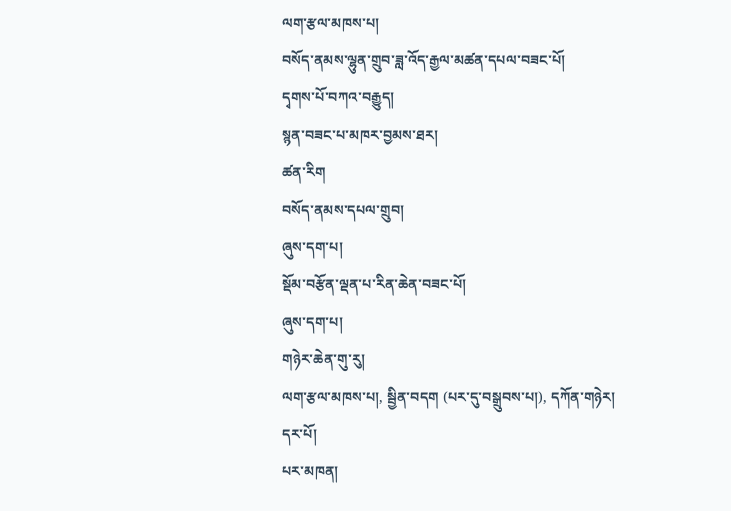ལག་རྩལ་མཁས་པ།
བསོད་ནམས་ལྷུན་གྲུབ་ཟླ་འོད་རྒྱལ་མཚན་དཔལ་བཟང་པོ།
དྭགས་པོ་བཀའ་བརྒྱུད།
སྙན་བཟང་པ་མཁར་བྱམས་ཐར།
ཚན་རིག
བསོད་ནམས་དཔལ་གྲུབ།
ཞུས་དག་པ།
སྡོམ་བརྩོན་ལྡན་པ་རིན་ཆེན་བཟང་པོ།
ཞུས་དག་པ།
གཉེར་ཆེན་གུ་རུ།
ལག་རྩལ་མཁས་པ།, སྦྱིན་བདག (པར་དུ་བསྒྲུབས་པ།), དཀོན་གཉེར།
དར་པོ།
པར་མཁན།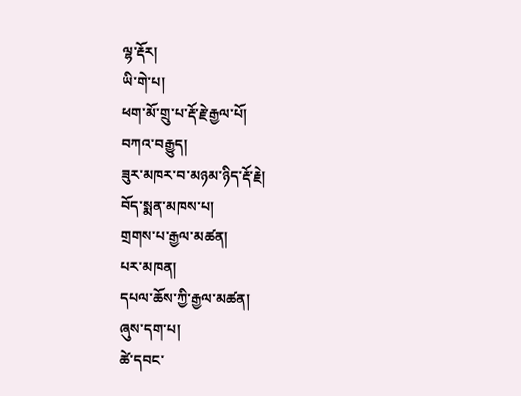ལྷ་རྡོར།
ཡི་གེ་པ།
ཕག་མོ་གྲུ་པ་རྡོ་རྗེ་རྒྱལ་པོ།
བཀའ་བརྒྱུད།
ཟུར་མཁར་བ་མཉམ་ཉིད་རྡོ་རྗེ།
བོད་སྨན་མཁས་པ།
གྲགས་པ་རྒྱལ་མཚན།
པར་མཁན།
དཔལ་ཆོས་ཀྱི་རྒྱལ་མཚན།
ཞུས་དག་པ།
ཚེ་དབང་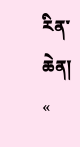རིན་ཆེན།
«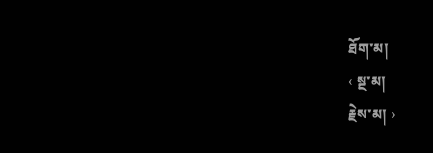ཐོག་མ།
‹ སྔ་མ།
རྗེས་མ། ›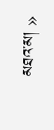མཐའ་མ། »